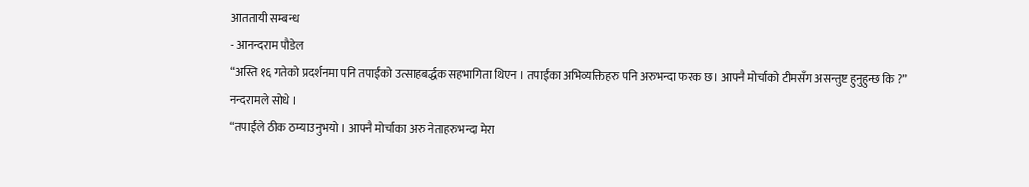आततायी सम्बन्ध
- आनन्दराम पौडेल
“अस्ति १६ गतेको प्रदर्शनमा पनि तपाईंको उत्साहबर्द्धक सहभागिता थिएन । तपाईंका अभिव्यक्तिहरु पनि अरुभन्दा फरक छ। आफ्नै मोर्चाको टीमसँग असन्तुष्ट हुनुहुन्छ कि ?” नन्दरामले सोधे ।
“तपाईंले ठीक ठम्याउनुभयो । आफ्नै मोर्चाका अरु नेताहरुभन्दा मेरा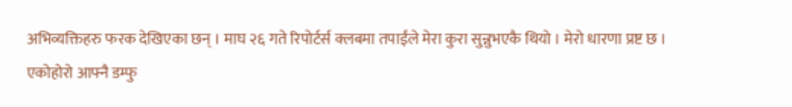अभिव्यक्तिहरु फरक देखिएका छन् । माघ २६ गते रिपोर्टर्स क्लबमा तपाईंले मेरा कुरा सुन्नुभएकै थियो । मेरो धारणा प्रष्ट छ । एकोहोरो आफ्नै डम्फु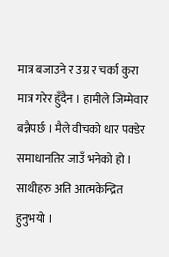मात्र बजाउने र उग्र र चर्का कुरा मात्र गरेर हुँदैन । हामीले जिम्मेवार बन्नैपर्छ । मैले वीचको धार पक्डेर समाधानतिर जाउँ भनेको हो । साथीहरु अति आत्मकेन्द्रित हुनुभयो ।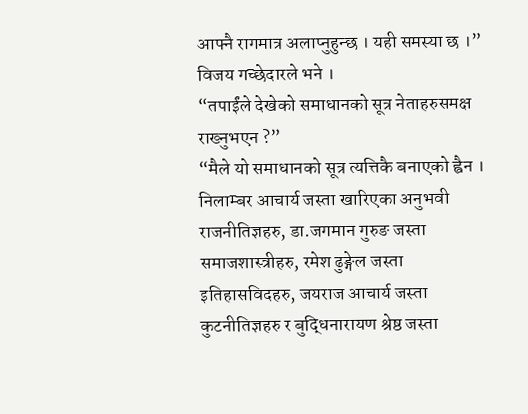आफ्नै रागमात्र अलाप्नुहुन्छ । यही समस्या छ ।” विजय गच्छेदारले भने ।
“तपाईंले देखेको समाधानको सूत्र नेताहरुसमक्ष राख्नुभएन ?”
“मैले यो समाधानको सूत्र त्यत्तिकै बनाएको ह्वैन । निलाम्बर आचार्य जस्ता खारिएका अनुभवी राजनीतिज्ञहरु, डा.जगमान गुरुङ जस्ता समाजशास्त्रीहरु, रमेश ढुङ्गेल जस्ता इतिहासविदहरु, जयराज आचार्य जस्ता कुटनीतिज्ञहरु र बुद्धिनारायण श्रेष्ठ जस्ता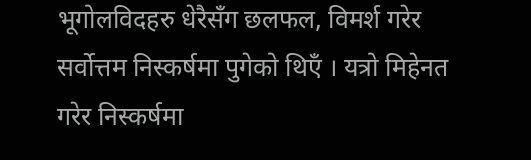भूगोलविदहरु धेरैसँग छलफल, विमर्श गरेर सर्वोत्तम निस्कर्षमा पुगेको थिएँ । यत्रो मिहेनत गरेर निस्कर्षमा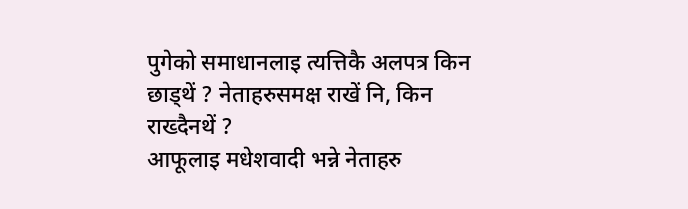पुगेको समाधानलाइ त्यत्तिकै अलपत्र किन छाड्थें ? नेताहरुसमक्ष राखें नि, किन राख्दैनथें ?
आफूलाइ मधेशवादी भन्ने नेताहरु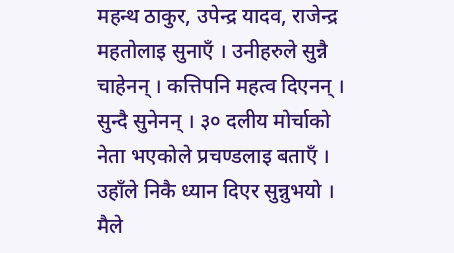महन्थ ठाकुर, उपेन्द्र यादव, राजेन्द्र महतोलाइ सुनाएँ । उनीहरुले सुन्नै चाहेनन् । कत्तिपनि महत्व दिएनन् । सुन्दै सुनेनन् । ३० दलीय मोर्चाको नेता भएकोले प्रचण्डलाइ बताएँ । उहाँले निकै ध्यान दिएर सुन्नुभयो । मैले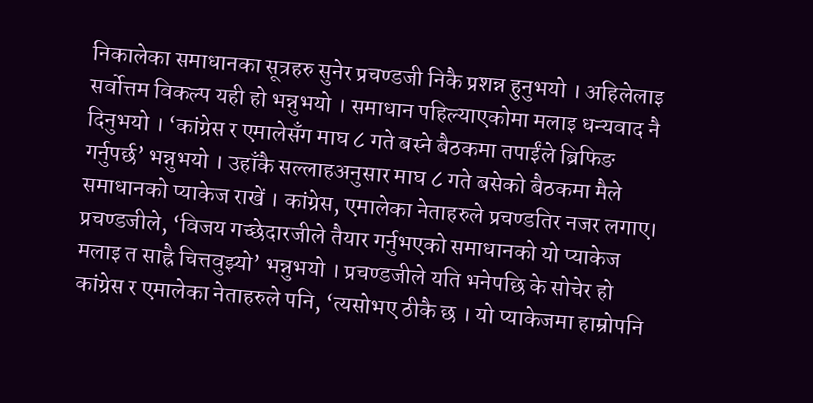निकालेका समाधानका सूत्रहरु सुनेर प्रचण्डजी निकै प्रशन्न हुनुभयो । अहिलेलाइ सर्वोत्तम विकल्प यही हो भन्नुभयो । समाधान पहिल्याएकोमा मलाइ धन्यवाद नै दिनुभयो । ‘कांग्रेस र एमालेसँग माघ ८ गते बस्ने बैठकमा तपाईंले ब्रिफिङ गर्नुपर्छ’ भन्नुभयो । उहाँकै सल्लाहअनुसार माघ ८ गते बसेको बैठकमा मैले समाधानको प्याकेज राखें । कांग्रेस, एमालेका नेताहरुले प्रचण्डतिर नजर लगाए। प्रचण्डजीले, ‘विजय गच्छेदारजीले तैयार गर्नुभएको समाधानको यो प्याकेज मलाइ त साह्रै चित्तवुझ्यो’ भन्नुभयो । प्रचण्डजीले यति भनेपछि के सोचेर हो कांग्रेस र एमालेका नेताहरुले पनि, ‘त्यसोभए ठीकै छ । यो प्याकेजमा हाम्रोपनि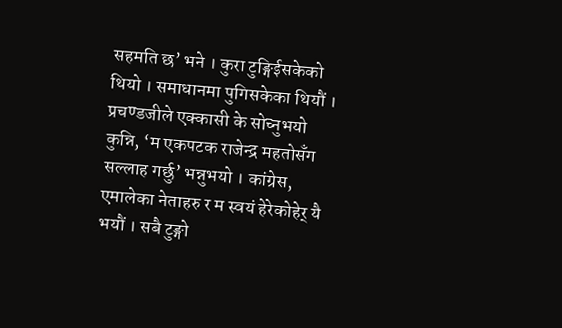सहमति छ’ भने । कुरा टुङ्गिईसकेको थियो । समाधानमा पुगिसकेका थियौं । प्रचण्डजीले एक्कासी के सोच्नुभयो कुन्नि, ‘म एकपटक राजेन्द्र महतोसँग सल्लाह गर्छु’ भन्नुभयो । कांग्रेस, एमालेका नेताहरु र म स्वयं हेरेकोहेर् यै भयौं । सबै टुङ्गो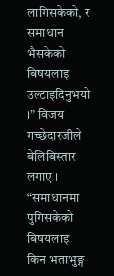लागिसकेको, र समाधान भैसकेको बिषयलाइ उल्टाइदिनुभयो ।” विजय गच्छेदारजीले बेलिबिस्तार लगाए ।
“समाधानमा पुगिसकेको बिषयलाइ किन भताभुङ्ग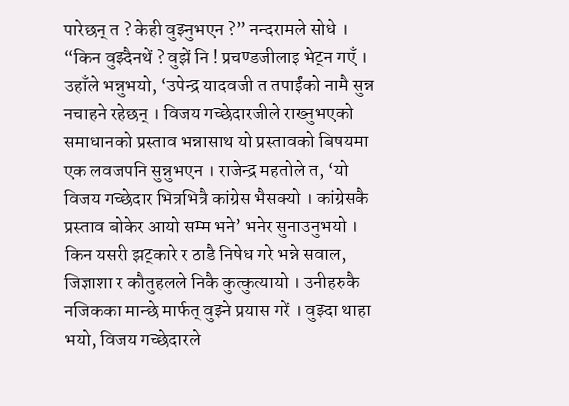पारेछन् त ? केही वुझ्नुभएन ?” नन्दरामले सोधे ।
“किन वुझ्दैनथें ? वुझें नि ! प्रचण्डजीलाइ भेट्न गएँ । उहाँले भन्नुभयो, ‘उपेन्द्र यादवजी त तपाईंको नामै सुन्न नचाहने रहेछन् । विजय गच्छेदारजीले राख्नुभएको समाधानको प्रस्ताव भन्नासाथ यो प्रस्तावको बिषयमा एक लवजपनि सुन्नुभएन । राजेन्द्र महतोले त, ‘यो विजय गच्छेदार भित्रभित्रै कांग्रेस भैसक्यो । कांग्रेसकै प्रस्ताव बोकेर आयो सम्म भने’ भनेर सुनाउनुभयो । किन यसरी झट्कारे र ठाडै निषेध गरे भन्ने सवाल, जिज्ञाशा र कौतुहलले निकै कुत्कुत्यायो । उनीहरुकै नजिकका मान्छे मार्फत् वुझ्ने प्रयास गरें । वुझ्दा थाहा भयो, विजय गच्छेदारले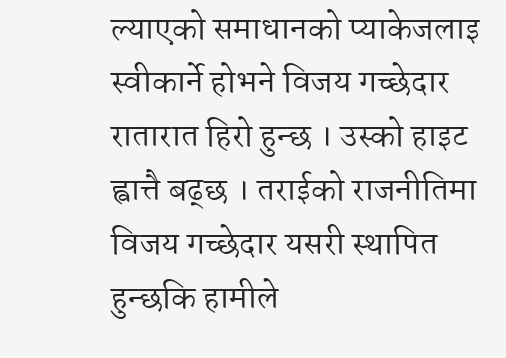ल्याएको समाधानको प्याकेजलाइ स्वीकार्ने होभने विजय गच्छेदार रातारात हिरो हुन्छ । उस्को हाइट ह्वात्तै बढ्छ । तराईको राजनीतिमा विजय गच्छेदार यसरी स्थापित हुन्छकि हामीले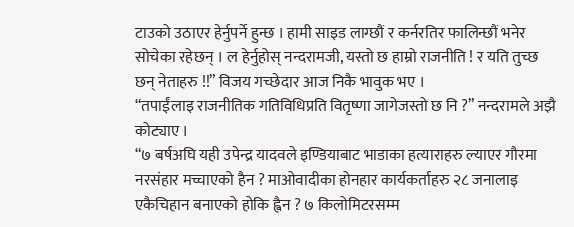टाउको उठाएर हेर्नुपर्ने हुन्छ । हामी साइड लाग्छौं र कर्नरतिर फालिन्छौं भनेर सोचेका रहेछन् । ल हेर्नुहोस् नन्दरामजी, यस्तो छ हाम्रो राजनीति ! र यति तुच्छ छन् नेताहरु !!” विजय गच्छेदार आज निकै भावुक भए ।
“तपाईंलाइ राजनीतिक गतिविधिप्रति वितृष्णा जागेजस्तो छ नि ?” नन्दरामले अझै कोट्याए ।
“७ बर्षअघि यही उपेन्द्र यादवले इण्डियाबाट भाडाका हत्याराहरु ल्याएर गौरमा नरसंहार मच्चाएको हैन ? माओवादीका होनहार कार्यकर्ताहरु २८ जनालाइ एकैचिहान बनाएको होकि ह्वैन ? ७ किलोमिटरसम्म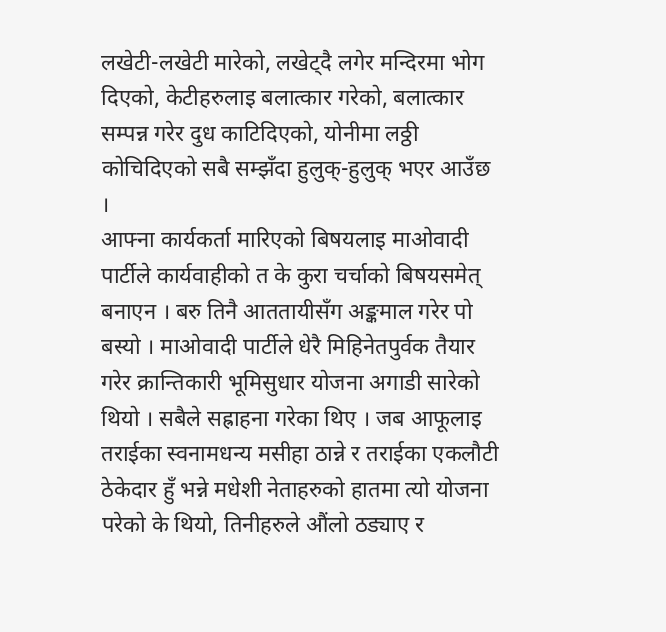लखेटी-लखेटी मारेको, लखेट्दै लगेर मन्दिरमा भोग दिएको, केटीहरुलाइ बलात्कार गरेको, बलात्कार सम्पन्न गरेर दुध काटिदिएको, योनीमा लठ्ठी कोचिदिएको सबै सम्झँदा हुलुक्-हुलुक् भएर आउँछ ।
आफ्ना कार्यकर्ता मारिएको बिषयलाइ माओवादी पार्टीले कार्यवाहीको त के कुरा चर्चाको बिषयसमेत् बनाएन । बरु तिनै आततायीसँग अङ्कमाल गरेर पो बस्यो । माओवादी पार्टीले धेरै मिहिनेतपुर्वक तैयार गरेर क्रान्तिकारी भूमिसुधार योजना अगाडी सारेको थियो । सबैले सह्राहना गरेका थिए । जब आफूलाइ तराईका स्वनामधन्य मसीहा ठान्ने र तराईका एकलौटी ठेकेदार हुँ भन्ने मधेशी नेताहरुको हातमा त्यो योजना परेको के थियो, तिनीहरुले औंलो ठड्याए र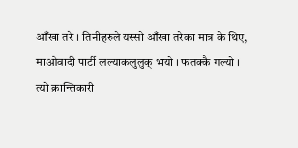आँखा तरे । तिनीहरुले यस्सो आँखा तरेका मात्र के थिए, माओवादी पार्टी लल्याकलुलुक् भयो । फतक्कै गल्यो ।
त्यो क्रान्तिकारी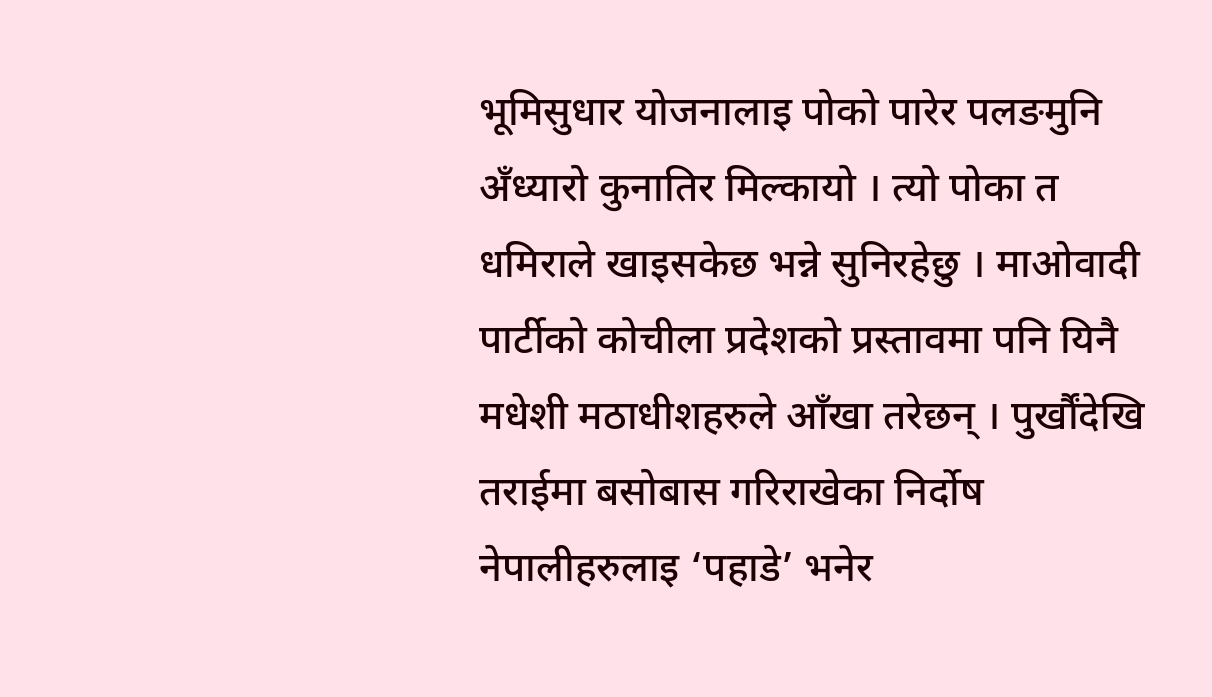भूमिसुधार योजनालाइ पोको पारेर पलङमुनि अँध्यारो कुनातिर मिल्कायो । त्यो पोका त धमिराले खाइसकेछ भन्ने सुनिरहेछु । माओवादी पार्टीको कोचीला प्रदेशको प्रस्तावमा पनि यिनै मधेशी मठाधीशहरुले आँखा तरेछन् । पुर्खौंदेखि तराईमा बसोबास गरिराखेका निर्दोष नेपालीहरुलाइ ‘पहाडे’ भनेर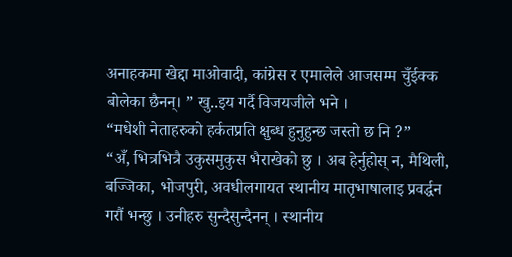अनाहकमा खेद्दा माओवादी, कांग्रेस र एमालेले आजसम्म चुँईक्क बोलेका छैनन्। ” खु..इय गर्दै विजयजीले भने ।
“मधेशी नेताहरुको हर्कतप्रति क्षुब्ध हुनुहुन्छ जस्तो छ नि ?”
“अँ, भित्रभित्रै उकुसमुकुस भैराखेको छु । अब हेर्नुहोस् न, मैथिली, बज्जिका, भोजपुरी, अवधीलगायत स्थानीय मातृभाषालाइ प्रवर्द्धन गरौं भन्छु । उनीहरु सुन्दैसुन्दैनन् । स्थानीय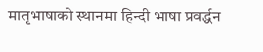मातृभाषाको स्थानमा हिन्दी भाषा प्रवर्द्धन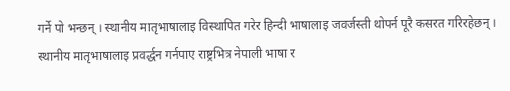गर्ने पो भन्छन् । स्थानीय मातृभाषालाइ विस्थापित गरेर हिन्दी भाषालाइ जवर्जस्ती थोपर्न पूरै कसरत गरिरहेछन् । स्थानीय मातृभाषालाइ प्रवर्द्धन गर्नपाए राष्ट्रभित्र नेपाली भाषा र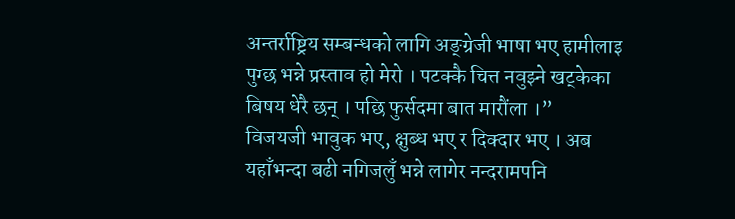अन्तर्राष्ट्रिय सम्बन्धको लागि अङ्ग्रेजी भाषा भए हामीलाइ पुग्छ भन्ने प्रस्ताव हो मेरो । पटक्कै चित्त नवुझ्ने खट्केका बिषय धेरै छन् । पछि फुर्सदमा बात मारौंला ।”
विजयजी भावुक भए, क्षुब्ध भए र दिक्दार भए । अब यहाँभन्दा बढी नगिजलुँ भन्ने लागेर नन्दरामपनि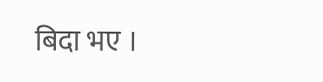बिदा भए ।